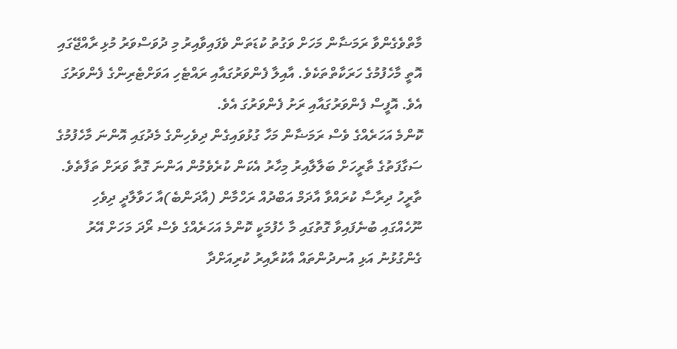މާތްވެގެންވާ ރަމަޟާން މަހަށް ވަގުތު ކުޑަތަން ވެފައިވާއިރު މި ދުވަސްވަރު މުޅި ރާއްޖޭގައި އޮތީ މާހެފުމުގެ ހަރަކާތްތަކެވެ. އާއިލާ ފެންވަރުގައާއި ރައްޓެހި އަވަށްޓެރިންގެ ފެންވަރުގަ އެވެ. އޮފީސް ފެންވަރުގައާއި ރަށު ފެންވަރުގަ އެވެ.
ކޮންމެ އަހަރެއްގެ ވެސް ރަމަޟާން މަހާ ގުޅުވައިގެން ދިވެހިންގެ މެދުގައި އޮންނަ މާހެފުމުގެ ސަގާފަތުގެ ތާރީހަށް ބަލާލާއިރު މިހާރު އެކަން ކުރެވެމުން އަންނަ ގޮތާ ވަރަށް ތަފާތެވެ.
ތާރީހު ދިރާސާ ކުރައްވާ އާދަމް އަބްދުއް ރަހްމާން (އާދަންބެ)އާ ހަވާލާދީ ދިވެހި ނޫހެއްގައި ބުނެފައިވާ ގޮތުގައި މާ ހެފުމަކީ ކޮންމެ އަހަރެއްގެ ވެސް ރޯދަ މަހަށް އޭރު ގެންގުޅުނު އަޅި އުނދުންތައް އާކުރާއިރު ކުރިއަށްދާ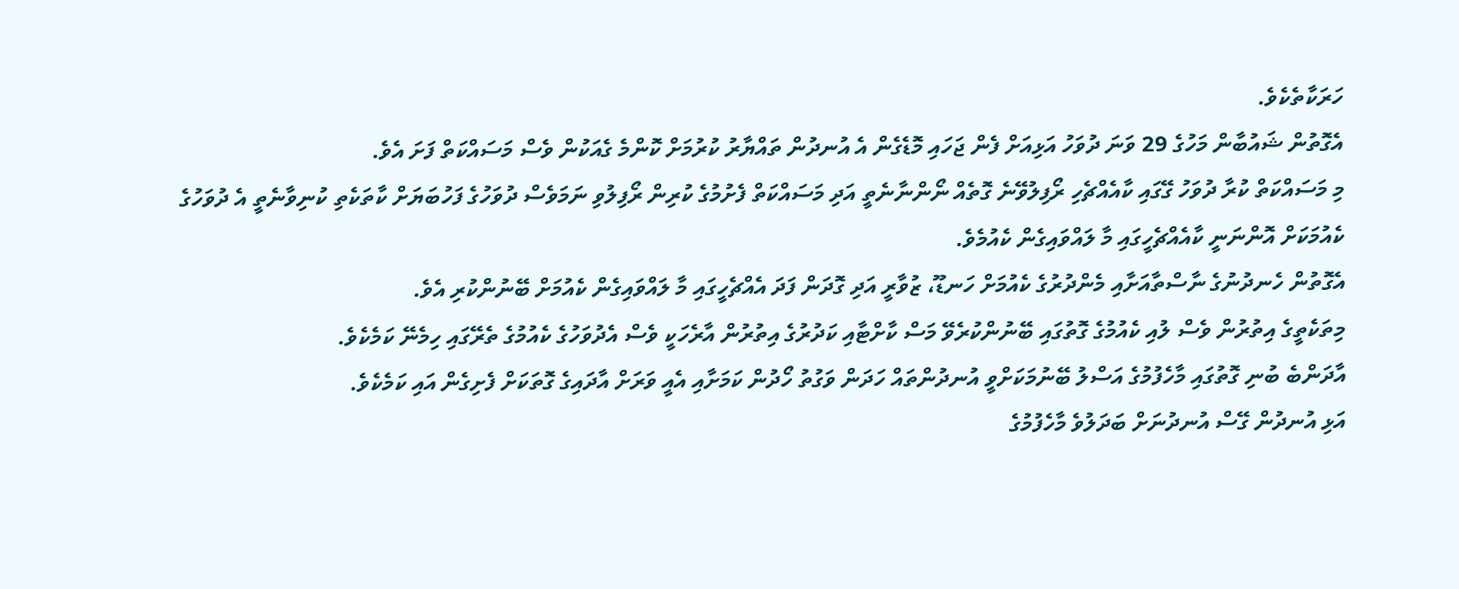ހަރަކާތެކެވެ.
އެގޮތުން ޝައުބާން މަހުގެ 29 ވަނަ ދުވަހު އަޅިއަށް ފެން ޖަހައި މޮޑެގެން އެ އުނދުން ތައްޔާރު ކުރުމަށް ކޮންމެ ގެއަކުން ވެސް މަސައްކަތް ފަށަ އެވެ.
މި މަސައްކަތް ކުރާ ދުވަހު ގޭގައި ކާއެއްޗެހި ރޯފިލުވޭނެ ގޮތެއް ނޯންނާނެތީ އަދި މަސައްކަތް ފެށުމުގެ ކުރިން ރޯފިލުވި ނަމަވެސް ދުވަހުގެ ފަހުބަޔަށް ކާތަކެތި ކުނިވާނެތީ އެ ދުވަހުގެ ކެއުމަކަށް އޮންނަނީ ކާއެއްޗެހީގައި މާ ލައްވައިގެން ކެއުމެވެ.
އެގޮތުން ހެނދުނުގެ ނާސްތާއަށާއި މެންދުރުގެ ކެއުމަށް ހަނޑޫ، ޒުވާރީ އަދި ގޮދަން ފަދަ އެއްޗެހީގައި މާ ލައްވައިގެން ކެއުމަށް ބޭނުންކުރި އެވެ.
މިތަކެތީގެ އިތުރުން ވެސް ލުއި ކެއުމުގެ ގޮތުގައި ބޭނުންކުރެވޭ މަސް ކާށްޓާއި ކަދުރުގެ އިތުރުން އާރެހަކީ ވެސް އެދުވަހުގެ ކެއުމުގެ ތެރޭގައި ހިމެނޭ ކަމެކެވެ.
އާދަންބެ ބުނި ގޮތުގައި މާހެފުމުގެ އަސްލު ބޭނުމަކަށްވީ އުނދުންތައް ހަދަން ވަގުތު ހޯދުން ކަމަށާއި އެއީ ވަރަށް އާދައިގެ ގޮތަކަށް ފެށިގެން އައި ކަމެކެވެ.
އަޅި އުނދުން ގޭސް އުނދުނަށް ބަދަލުވެ މާހެފުމުގެ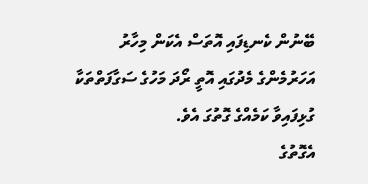ބޭނުން ކެނޑިފައި އޮތަސް އެކަން މިހާރު އަހަރުމެންގެ މެދުގައި އޮތީ ރޯދަ މަހުގެ ސަގާފަތްތަކާ ގުޅިފައިވާ ކަމެއްގެ ގޮތުގަ އެވެ.
އެގޮތުގެ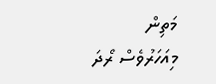މަތިން މިއަހަރުވެސް ރޯދަ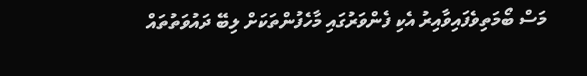މަސް ބޯމަތިވެފައިވާއިރު އެކި ފެންވަރުގައި މާހެފުންތަކަށް ލިބޭ ދައުވަތުތައް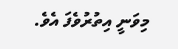މިވަނީ އިތުރުވެފަ އެވެ.